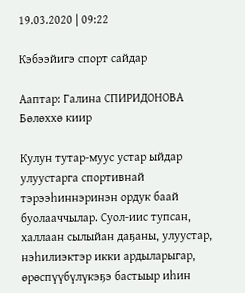19.03.2020 | 09:22

Кэбээйигэ спорт сайдар

Ааптар: Галина СПИРИДОНОВА
Бөлөххө киир

Кулун тутар-муус устар ыйдар улуустарга спортивнай тэрээһиннэринэн ордук баай буолааччылар. Суол-иис тупсан, халлаан сылыйан даҕаны, улуустар, нэһилиэктэр икки ардыларыгар, өрөспүүбүлүкэҕэ бастыыр иһин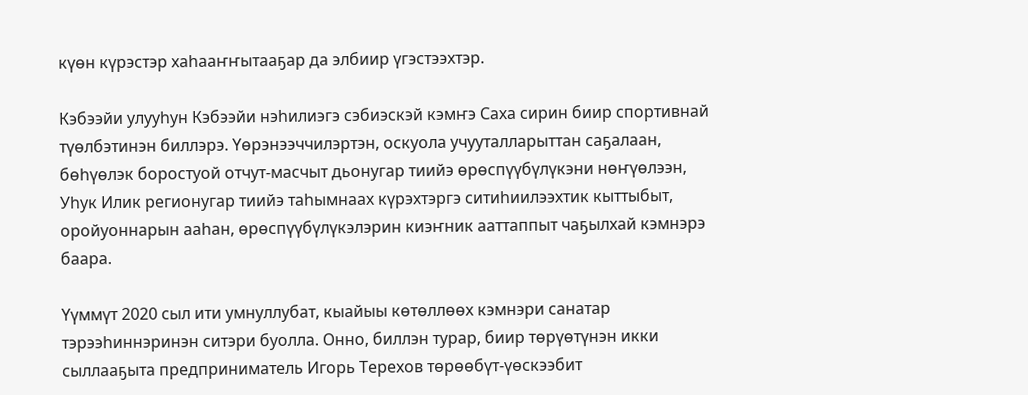күөн күрэстэр хаһааҥҥытааҕар да элбиир үгэстээхтэр.

Кэбээйи улууһун Кэбээйи нэһилиэгэ сэбиэскэй кэмҥэ Саха сирин биир спортивнай түөлбэтинэн биллэрэ. Үөрэнээччилэртэн, оскуола учууталларыттан саҕалаан, бөһүөлэк боростуой отчут-масчыт дьонугар тиийэ өрөспүүбүлүкэни нөҥүөлээн, Уһук Илик регионугар тиийэ таһымнаах күрэхтэргэ ситиһиилээхтик кыттыбыт, оройуоннарын ааһан, өрөспүүбүлүкэлэрин киэҥник ааттаппыт чаҕылхай кэмнэрэ баара.

Үүммүт 2020 сыл ити умнуллубат, кыайыы көтөллөөх кэмнэри санатар тэрээһиннэринэн ситэри буолла. Онно, биллэн турар, биир төрүөтүнэн икки сыллааҕыта предприниматель Игорь Терехов төрөөбүт-үөскээбит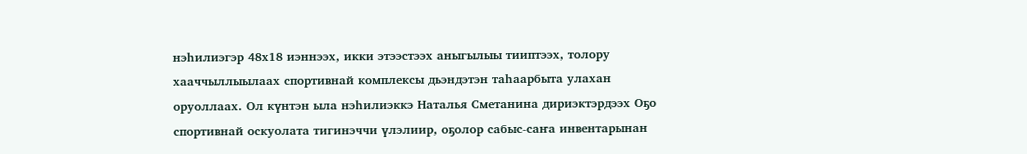нэһилиэгэр 48х18 иэннээх, икки этээстээх аныгылыы тииптээх, толору хааччыллыылаах спортивнай комплексы дьэндэтэн таһаарбыта улахан оруоллаах. Ол күнтэн ыла нэһилиэккэ Наталья Сметанина дириэктэрдээх Оҕо спортивнай оскуолата тигинэччи үлэлиир, оҕолор сабыс-саҥа инвентарынан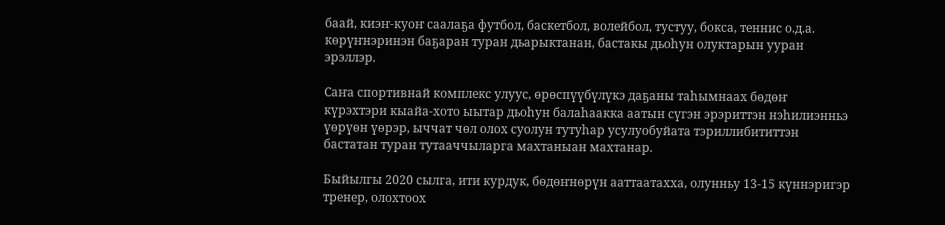баай, киэҥ-куоҥ саалаҕа футбол, баскетбол, волейбол, тустуу, бокса, теннис о.д.а. көрүҥнэринэн баҕаран туран дьарыктанан, бастакы дьоһун олуктарын ууран эрэллэр.

Саҥа спортивнай комплекс улуус, өрөспүүбүлүкэ даҕаны таһымнаах бөдөҥ күрэхтэри кыайа-хото ыытар дьоһун балаһаакка аатын сүгэн эрэриттэн нэһилиэнньэ үөрүөн үөрэр, ыччат чөл олох суолун тутуһар усулуобуйата тэриллибититтэн бастатан туран тутааччыларга махтаныан махтанар.

Быйылгы 2020 сылга, ити курдук, бөдөҥнөрүн ааттаатахха, олунньу 13-15 күннэригэр тренер, олохтоох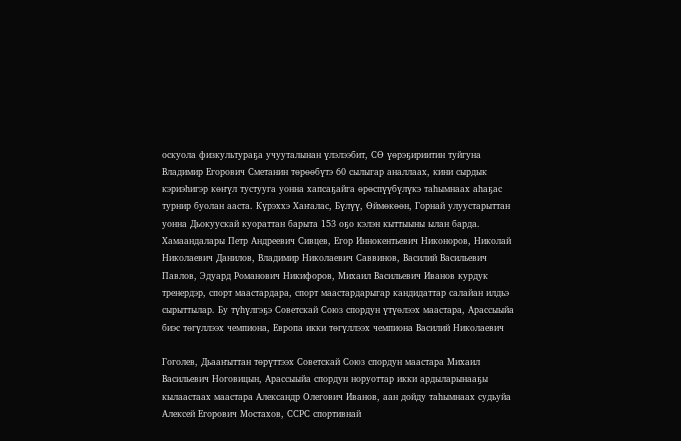оскуола физкультураҕа учууталынан үлэлээбит, СӨ үөрэҕириитин туйгуна Владимир Егорович Сметанин төрөөбүтэ 60 сылыгар аналлаах, кини сырдык кэриэһигэр көҥүл тустууга уонна хапсаҕайга өрөспүүбүлүкэ таһымнаах аһаҕас турнир буолан ааста. Күрэххэ Хаҥалас, Бүлүү, Өймөкөөн, Горнай улуустарыттан уонна Дьокуускай куораттан барыта 153 оҕо кэлэн кыттыыны ылан барда. Хамаандалары Петр Андреевич Сивцев, Егор Иннокентьевич Никоноров, Николай Николаевич Данилов, Владимир Николаевич Саввинов, Василий Васильевич Павлов, Эдуард Романович Никифоров, Михаил Васильевич Иванов курдук тренердэр, спорт маастардара, спорт маастардарыгар кандидаттар салайан илдьэ сырыттылар. Бу түһүлгэҕэ Советскай Союз спордун үтүөлээх маастара, Арассыыйа биэс төгүллээх чемпиона, Европа икки төгүллээх чемпиона Василий Николаевич

Гоголев, Дьааҥыттан төрүттээх Советскай Союз спордун маастара Михаил Васильевич Ноговицын, Арассыыйа спордун норуоттар икки ардыларынааҕы кылаастаах маастара Александр Олегович Иванов, аан дойду таһымнаах судьуйа Алексей Егорович Мостахов, ССРС спортивнай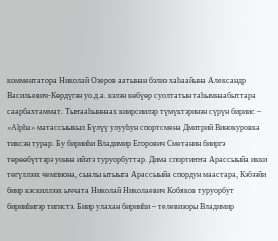комментатора Николай Озеров аатынан бэлиэ хаһаайына Александр Васильевич-Көрдүгэн уо.д.а. кэлэн көбүөр суолтатын таһымнаабыттара саарбахтаммат. Тыҥааһыннаах киирсиилэр түмүктэринэн сүрүн бириис – «Alpha» матассыыкыл Бүлүү улууһун спортсмена Дмитрий Винокуровка тиксэн турар. Бу бирииһи Владимир Егорович Сметанин бииргэ төрөөбүттэрэ уонна ийэтэ туруорбуттар. Дима спортиҥҥа Арассыыйа икки төгүллээх чемпиона, сыалы ытыыга Арассыыйа спордун маастара, Кэбээйи биир кэскиллээх ыччата Николай Николаевич Кобяков туруорбут бирииһигэр тигистэ. Биир улахан бирииһи – телевизоры Владимир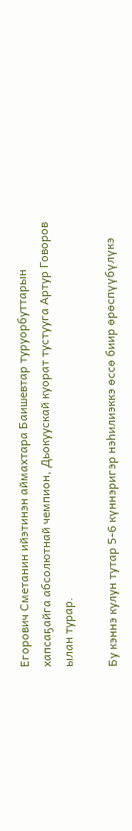Егорович Сметанин ийэтинэн аймахтара Баишевтар туруорбуттарын хапсаҕайга абсолютнай чемпион, Дьокуускай куорат тустууга Артур Говоров ылан турар.

Бу кэннэ кулун тутар 5-6 күннэригэр нэһилиэккэ өссө биир өрөспүүбүлүкэ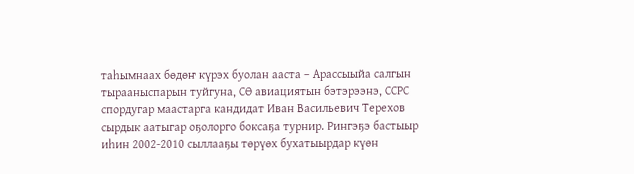таһымнаах бөдөҥ күрэх буолан ааста – Арассыыйа салгын тырааныспарын туйгуна, СӨ авиациятын бэтэрээнэ, ССРС спордугар маастарга кандидат Иван Васильевич Терехов сырдык аатыгар оҕолорго боксаҕа турнир. Рингэҕэ бастыыр иһин 2002-2010 сыллааҕы төрүөх бухатыырдар күөн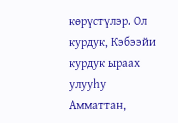көрүстүлэр. Ол курдук, Кэбээйи курдук ыраах улууһу Амматтан,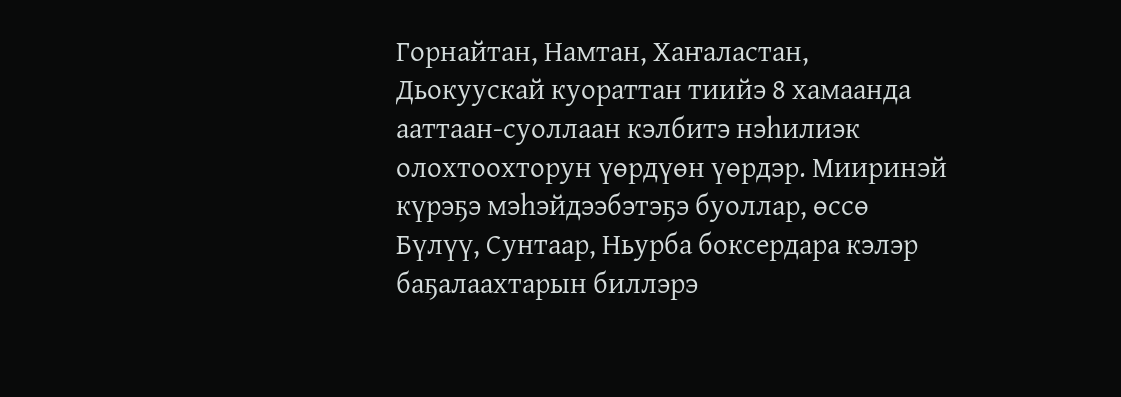Горнайтан, Намтан, Хаҥаластан, Дьокуускай куораттан тиийэ 8 хамаанда ааттаан-суоллаан кэлбитэ нэһилиэк олохтоохторун үөрдүөн үөрдэр. Мииринэй күрэҕэ мэһэйдээбэтэҕэ буоллар, өссө Бүлүү, Сунтаар, Ньурба боксердара кэлэр баҕалаахтарын биллэрэ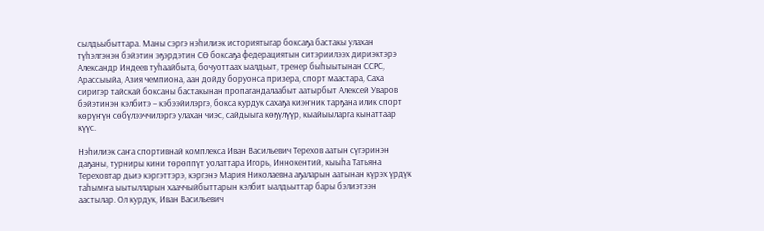сылдьыбыттара. Маны сэргэ нэһилиэк историятыгар боксаҕа бастакы улахан түһэлгэнэн бэйэтин эҕэрдэтин СӨ боксаҕа федерациятын ситэриилээх дириэктэрэ Александр Индеев туһаайбыта, бочуоттаах ыалдьыт, тренер быһыытынан ССРС, Арассыыйа, Азия чемпиона, аан дойду боруонса призера, спорт маастара, Саха сиригэр тайскай боксаны бастакынан пропагандалаабыт аатырбыт Алексей Уваров бэйэтинэн кэлбитэ – кэбээйилэргэ, бокса курдук сахаҕа киэҥник тарҕана илик спорт көрүҥүн сөбүлээччилэргэ улахан чиэс, сайдыыга көҕүлүүр, кыайыыларга кынаттаар күүс.

Нэһилиэк саҥа спортивнай комплекса Иван Васильевич Терехов аатын сүгэринэн даҕаны, турниры кини төрөппүт уолаттара Игорь, Иннокентий, кыыһа Татьяна Тереховтар дьиэ кэргэттэрэ, кэргэнэ Мария Николаевна аҕаларын аатынан күрэх үрдүк таһымҥа ыытылларын хааччыйбыттарын кэлбит ыалдьыттар бары бэлиэтээн аастылар. Ол курдук, Иван Васильевич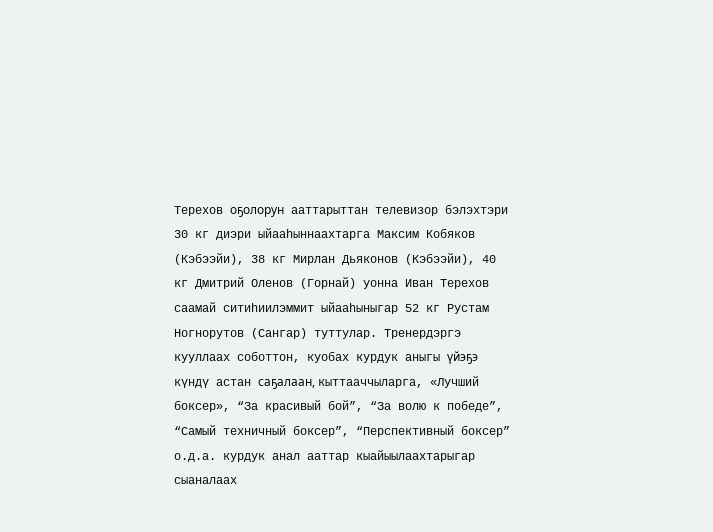Терехов оҕолорун ааттарыттан телевизор бэлэхтэри 30 кг диэри ыйааһыннаахтарга Максим Кобяков (Кэбээйи), 38 кг Мирлан Дьяконов (Кэбээйи), 40 кг Дмитрий Оленов (Горнай) уонна Иван Терехов саамай ситиһиилэммит ыйааһыныгар 52 кг Рустам Ногнорутов (Сангар) туттулар. Тренердэргэ кууллаах соботтон, куобах курдук аныгы үйэҕэ күндү астан саҕалаан, кыттааччыларга, «Лучший боксер», “За красивый бой”, “За волю к победе”, “Самый техничный боксер”, “Перспективный боксер” о.д.а. курдук анал ааттар кыайыылаахтарыгар сыаналаах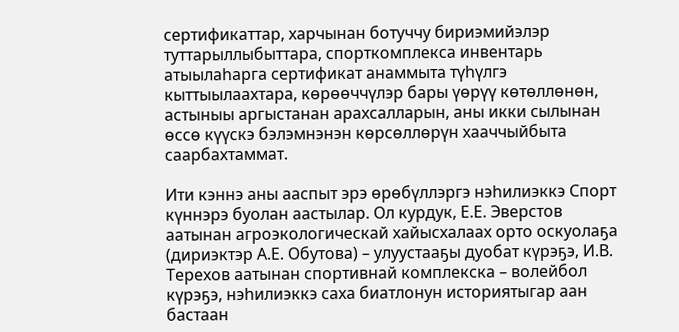сертификаттар, харчынан ботуччу бириэмийэлэр туттарыллыбыттара, спорткомплекса инвентарь атыылаһарга сертификат анаммыта түһүлгэ кыттыылаахтара, көрөөччүлэр бары үөрүү көтөллөнөн, астыныы аргыстанан арахсалларын, аны икки сылынан өссө күүскэ бэлэмнэнэн көрсөллөрүн хааччыйбыта саарбахтаммат.

Ити кэннэ аны ааспыт эрэ өрөбүллэргэ нэһилиэккэ Спорт күннэрэ буолан аастылар. Ол курдук, Е.Е. Эверстов аатынан агроэкологическай хайысхалаах орто оскуолаҕа (дириэктэр А.Е. Обутова) – улуустааҕы дуобат күрэҕэ, И.В. Терехов аатынан спортивнай комплекска – волейбол күрэҕэ, нэһилиэккэ саха биатлонун историятыгар аан бастаан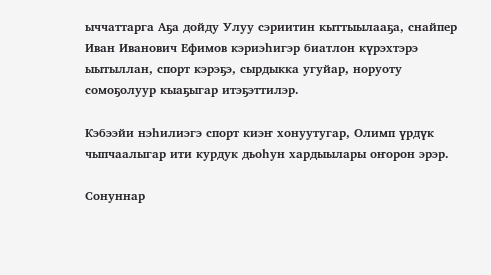ыччаттарга Аҕа дойду Улуу сэриитин кыттыылааҕа, снайпер Иван Иванович Ефимов кэриэһигэр биатлон күрэхтэрэ ыытыллан, спорт кэрэҕэ, сырдыкка угуйар, норуоту сомоҕолуур кыаҕыгар итэҕэттилэр.

Кэбээйи нэһилиэгэ спорт киэҥ хонуутугар, Олимп үрдүк чыпчаалыгар ити курдук дьоһун хардыылары оҥорон эрэр.

Сонуннар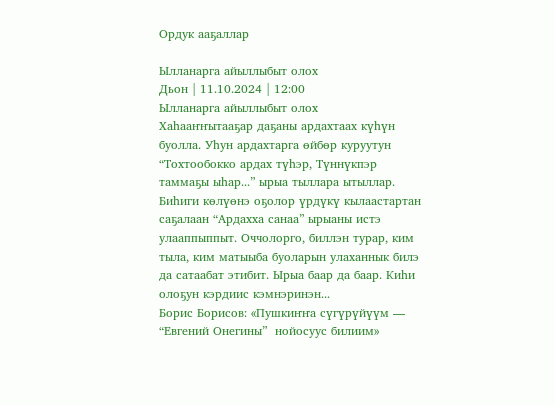Ордук ааҕаллар

Ылланарга айыллыбыт олох
Дьон | 11.10.2024 | 12:00
Ылланарга айыллыбыт олох
Хаһааҥҥытааҕар даҕаны ардахтаах күһүн буолла. Уһун ардахтарга өйбөр куруутун “Тохтообокко ардах түһэр, Түннүкпэр таммаҕы ыһар...” ырыа тыллара ытыллар.   Биһиги көлүөнэ оҕолор үрдүкү кылаастартан саҕалаан “Ардахха санаа” ырыаны истэ улааппыппыт. Оччолорго, биллэн турар, ким тыла, ким матыыба буоларын улаханнык билэ да сатаабат этибит. Ырыа баар да баар. Киһи олоҕун кэрдиис кэмнэринэн...
Борис Борисов: «Пушкиҥҥа сүгүрүйүүм — “Евгений Онегины”  нойосуус билиим»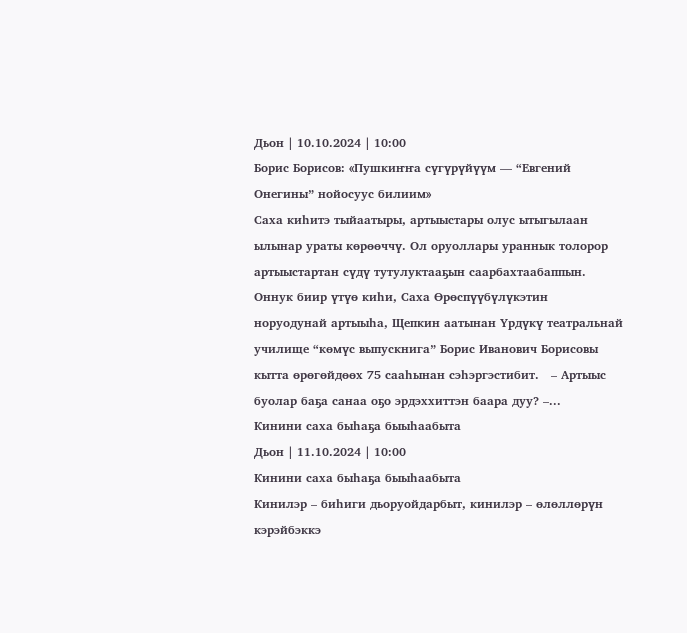Дьон | 10.10.2024 | 10:00
Борис Борисов: «Пушкиҥҥа сүгүрүйүүм — “Евгений Онегины” нойосуус билиим»
Саха киһитэ тыйаатыры, артыыстары олус ытыгылаан  ылынар ураты көрөөччү. Ол оруоллары ураннык толорор артыыстартан сүдү тутулуктааҕын саарбахтаабаппын. Оннук биир үтүө киһи, Саха Өрөспүүбүлүкэтин норуодунай артыыһа, Щепкин аатынан Үрдүкү театральнай училище “көмүс выпускнига” Борис Иванович Борисовы кытта өрөгөйдөөх 75 сааһынан сэһэргэстибит.   – Артыыс буолар баҕа санаа оҕо эрдэххиттэн баара дуу? –...
Кинини саха быһаҕа быыһаабыта
Дьон | 11.10.2024 | 10:00
Кинини саха быһаҕа быыһаабыта
Кинилэр – биһиги дьоруойдарбыт, кинилэр – өлөллөрүн кэрэйбэккэ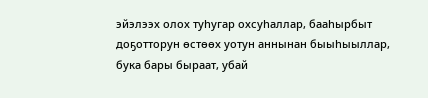эйэлээх олох туһугар охсуһаллар, бааһырбыт доҕотторун өстөөх уотун аннынан быыһыыллар, бука бары быраат, убай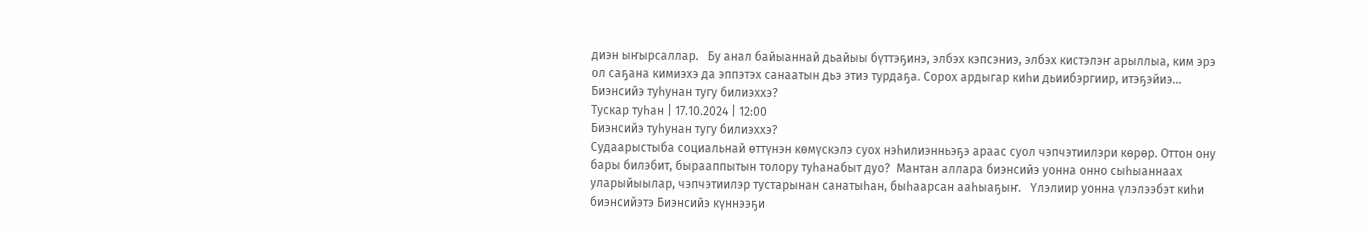диэн ыҥырсаллар.   Бу анал байыаннай дьайыы бүттэҕинэ, элбэх кэпсэниэ, элбэх кистэлэҥ арыллыа, ким эрэ ол саҕана кимиэхэ да эппэтэх санаатын дьэ этиэ турдаҕа. Сорох ардыгар киһи дьиибэргиир, итэҕэйиэ...
Биэнсийэ туһунан тугу билиэххэ?
Тускар туһан | 17.10.2024 | 12:00
Биэнсийэ туһунан тугу билиэххэ?
Судаарыстыба социальнай өттүнэн көмүскэлэ суох нэһилиэнньэҕэ араас суол чэпчэтиилэри көрөр. Оттон ону бары билэбит, бырааппытын толору туһанабыт дуо?  Мантан аллара биэнсийэ уонна онно сыһыаннаах уларыйыылар, чэпчэтиилэр тустарынан санатыһан, быһаарсан ааһыаҕыҥ.   Үлэлиир уонна үлэлээбэт киһи биэнсийэтэ Биэнсийэ күннээҕи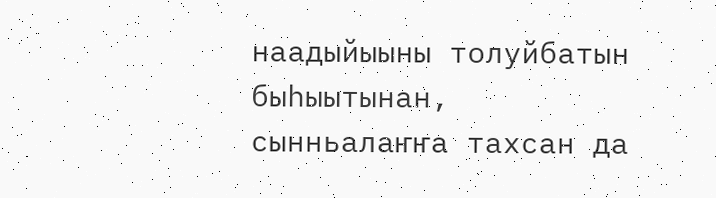наадыйыыны толуйбатын быһыытынан, сынньалаҥҥа тахсан да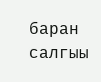баран салгыы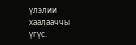үлэлии хаалааччы үгүс.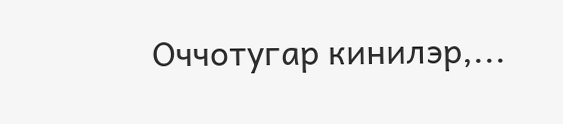Оччотугар кинилэр,...